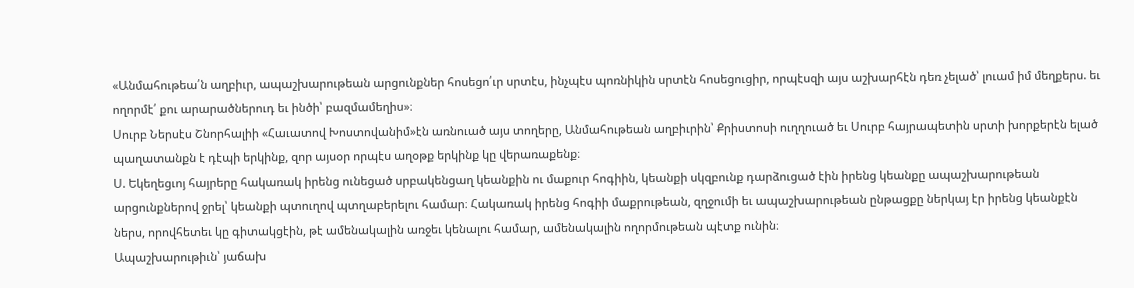«Անմահութեա՛ն աղբիւր, ապաշխարութեան արցունքներ հոսեցո՛ւր սրտէս, ինչպէս պոռնիկին սրտէն հոսեցուցիր, որպէսզի այս աշխարհէն դեռ չելած՝ լուամ իմ մեղքերս. եւ ողորմէ՛ քու արարածներուդ եւ ինծի՝ բազմամեղիս»։
Սուրբ Ներսէս Շնորհալիի «Հաւատով Խոստովանիմ»էն առնուած այս տողերը, Անմահութեան աղբիւրին՝ Քրիստոսի ուղղուած եւ Սուրբ հայրապետին սրտի խորքերէն ելած պաղատանքն է դէպի երկինք, զոր այսօր որպէս աղօթք երկինք կը վերառաքենք։
Ս. Եկեղեցւոյ հայրերը հակառակ իրենց ունեցած սրբակենցաղ կեանքին ու մաքուր հոգիին, կեանքի սկզբունք դարձուցած էին իրենց կեանքը ապաշխարութեան արցունքներով ջրել՝ կեանքի պտուղով պտղաբերելու համար։ Հակառակ իրենց հոգիի մաքրութեան, զղջումի եւ ապաշխարութեան ընթացքը ներկայ էր իրենց կեանքէն ներս, որովհետեւ կը գիտակցէին, թէ ամենակալին առջեւ կենալու համար, ամենակալին ողորմութեան պէտք ունին։
Ապաշխարութիւն՝ յաճախ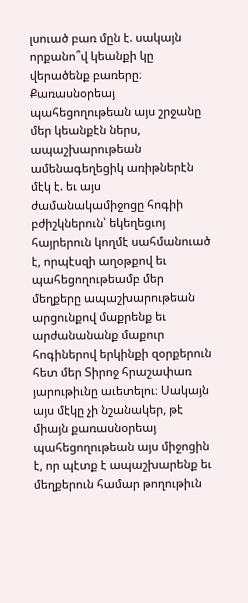լսուած բառ մըն է. սակայն որքանո՞վ կեանքի կը վերածենք բառերը։ Քառասնօրեայ պահեցողութեան այս շրջանը մեր կեանքէն ներս, ապաշխարութեան ամենագեղեցիկ առիթներէն մէկ է. եւ այս ժամանակամիջոցը հոգիի բժիշկներուն՝ եկեղեցւոյ հայրերուն կողմէ սահմանուած է, որպէսզի աղօթքով եւ պահեցողութեամբ մեր մեղքերը ապաշխարութեան արցունքով մաքրենք եւ արժանանանք մաքուր հոգիներով երկինքի զօրքերուն հետ մեր Տիրոջ հրաշափառ յարութիւնը աւետելու։ Սակայն այս մէկը չի նշանակեր, թէ միայն քառասնօրեայ պահեցողութեան այս միջոցին է, որ պէտք է ապաշխարենք եւ մեղքերուն համար թողութիւն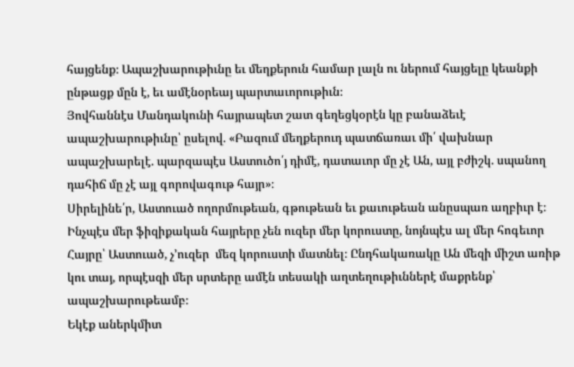հայցենք։ Ապաշխարութիւնը եւ մեղքերուն համար լալն ու ներում հայցելը կեանքի ընթացք մըն է, եւ ամէնօրեայ պարտաւորութիւն։
Յովհաննէս Մանդակունի հայրապետ շատ գեղեցկօրէն կը բանաձեւէ ապաշխարութիւնը՝ ըսելով. «Բազում մեղքերուդ պատճառաւ մի՛ վախնար ապաշխարելէ. պարզապէս Աստուծո՛յ դիմէ, դատաւոր մը չէ Ան, այլ բժիշկ. սպանող դահիճ մը չէ այլ գորովագութ հայր»։
Սիրելինե՛ր, Աստուած ողորմութեան, գթութեան եւ քաւութեան անըսպառ աղբիւր է։ Ինչպէս մեր ֆիզիքական հայրերը չեն ուզեր մեր կորուստը, նոյնպէս ալ մեր հոգեւոր Հայրը՝ Աստուած, չ՚ուզեր  մեզ կորուստի մատնել։ Ընդհակառակը Ան մեզի միշտ առիթ կու տայ, որպէսզի մեր սրտերը ամէն տեսակի աղտեղութիւններէ մաքրենք՝ ապաշխարութեամբ։
Եկէք աներկմիտ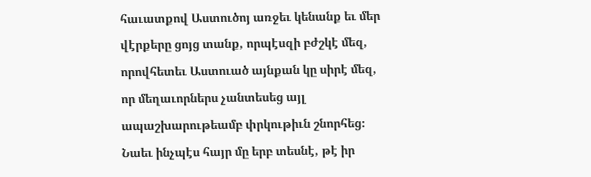հաւատքով Աստուծոյ առջեւ կենանք եւ մեր վէրքերը ցոյց տանք, որպէսզի բժշկէ մեզ, որովհետեւ Աստուած այնքան կը սիրէ մեզ, որ մեղաւորներս չանտեսեց այլ ապաշխարութեամբ փրկութիւն շնորհեց։ Նաեւ ինչպէս հայր մը երբ տեսնէ, թէ իր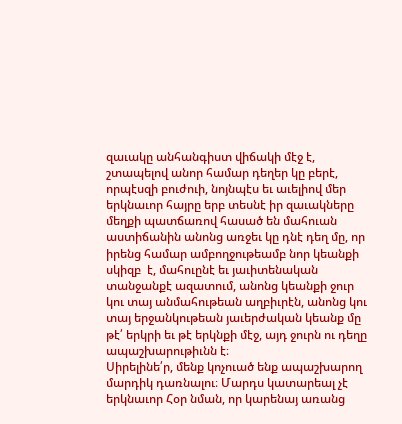զաւակը անհանգիստ վիճակի մէջ է, շտապելով անոր համար դեղեր կը բերէ, որպէսզի բուժուի, նոյնպէս եւ աւելիով մեր երկնաւոր հայրը երբ տեսնէ իր զաւակները մեղքի պատճառով հասած են մահուան աստիճանին անոնց առջեւ կը դնէ դեղ մը, որ իրենց համար ամբողջութեամբ նոր կեանքի սկիզբ  է, մահուընէ եւ յաւիտենական տանջանքէ ազատում, անոնց կեանքի ջուր կու տայ անմահութեան աղբիւրէն, անոնց կու տայ երջանկութեան յաւերժական կեանք մը թէ՛ երկրի եւ թէ երկնքի մէջ, այդ ջուրն ու դեղը ապաշխարութիւնն է։
Սիրելինե՛ր, մենք կոչուած ենք ապաշխարող մարդիկ դառնալու։ Մարդս կատարեալ չէ երկնաւոր Հօր նման, որ կարենայ առանց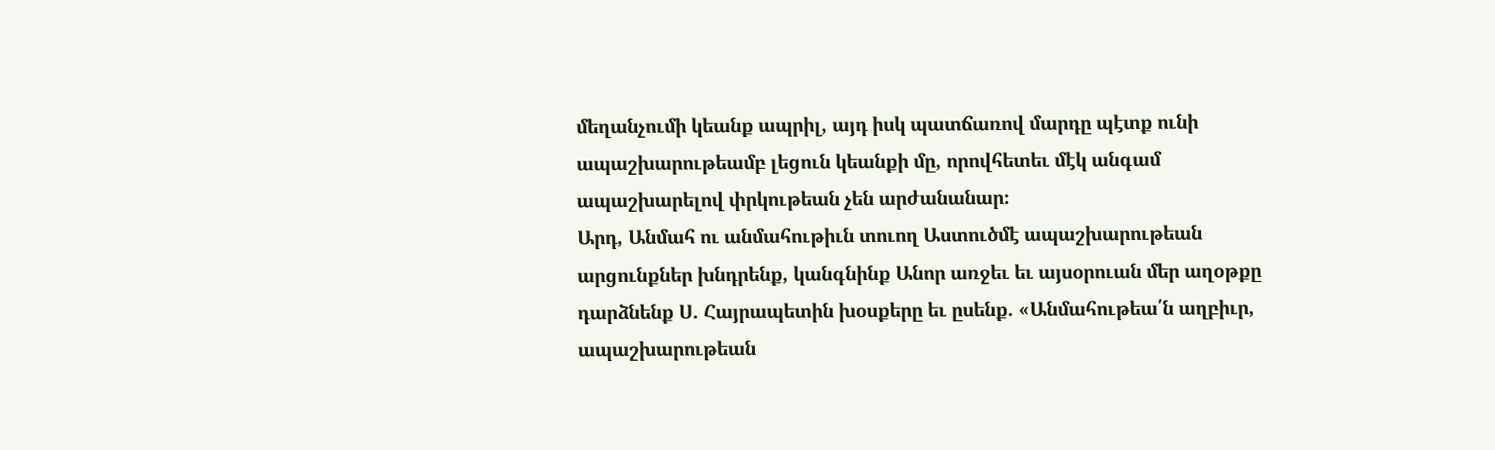մեղանչումի կեանք ապրիլ, այդ իսկ պատճառով մարդը պէտք ունի ապաշխարութեամբ լեցուն կեանքի մը, որովհետեւ մէկ անգամ  ապաշխարելով փրկութեան չեն արժանանար։
Արդ, Անմահ ու անմահութիւն տուող Աստուծմէ ապաշխարութեան արցունքներ խնդրենք, կանգնինք Անոր առջեւ եւ այսօրուան մեր աղօթքը դարձնենք Ս. Հայրապետին խօսքերը եւ ըսենք. «Անմահութեա՛ն աղբիւր, ապաշխարութեան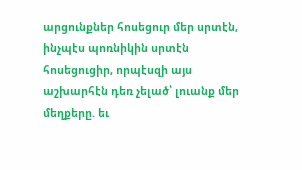արցունքներ հոսեցուր մեր սրտէն, ինչպէս պոռնիկին սրտէն հոսեցուցիր, որպէսզի այս աշխարհէն դեռ չելած՝ լուանք մեր մեղքերը. եւ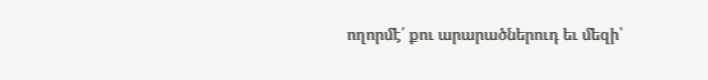ողորմէ՛ քու արարածներուդ եւ մեզի՝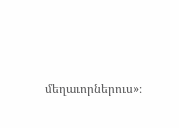մեղաւորներուս»։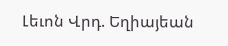Լեւոն Վրդ. Եղիայեան